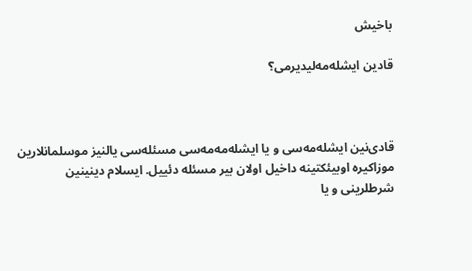باخیش

قادین ایشله‌مه‌لیدیرمی؟



قادی‌نین ایشله‌مه‌سی و یا ایشله‌مه‌مه‌سی مسئله‌سی یالنیز موسلمانلارین موزاكیره اوبیئكتینه داخیل اولان بیر مسئله‌ دئییل. ایسلام دینینین شرطلرینی و یا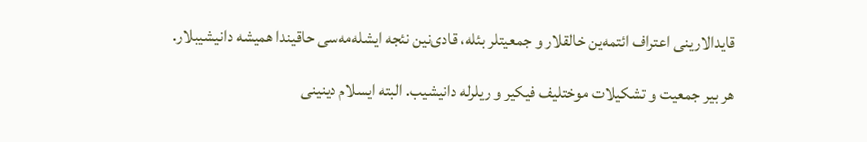قایدالارینی اعتراف ائتمه‌ین خالقلار و جمعیتلر بئله، قادی‌نین نئجه ایشله‌مه‌سی حاقیندا همیشه دانیشیبلار.

هر بیر جمعیت و تشكیلات موختلیف فیكیر و ریلرله دانیشیب. البته‌ ایسلام دینینی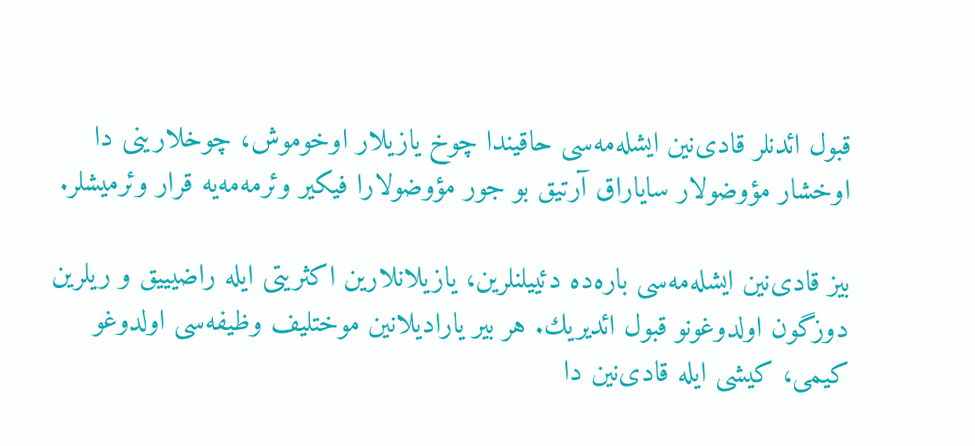قبول ائدنلر قادی‌نین ایشله‌مه‌سی حاقیندا چوخ یازیلار اوخوموش، چوخلارینی دا اوخشار مؤوضولار سایاراق آرتیق بو جور مؤوضولارا فیكیر وئرمه‌مه‌یه قرار وئرمیشلر.

بیز قادی‌نین ایشله‌مه‌سی باره‌ده دئییلنلرین، یازیلانلارین اكثریتی ایله راضیییق و ریلرین دوزگون اولدوغونو قبول ائدیریك. هر بیر یارادیلانین موختلیف وظیفه‌سی اولدوغو كیمی، كیشی ایله قادی‌نین دا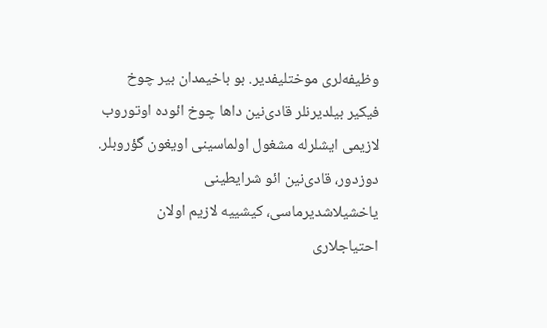وظیفه‌لری موختلیفدیر. بو باخیمدان بیر چوخ فیكیر بیلدیرنلر قادی‌نین داها چوخ ائوده اوتوروب لازیمی ایشلرله مشغول اولماسینی اویغون گؤروبلر. دوزدور، قادی‌نین ائو شرایطینی یاخشیلاشدیرماسی، كیشییه لازیم اولان احتیاجلاری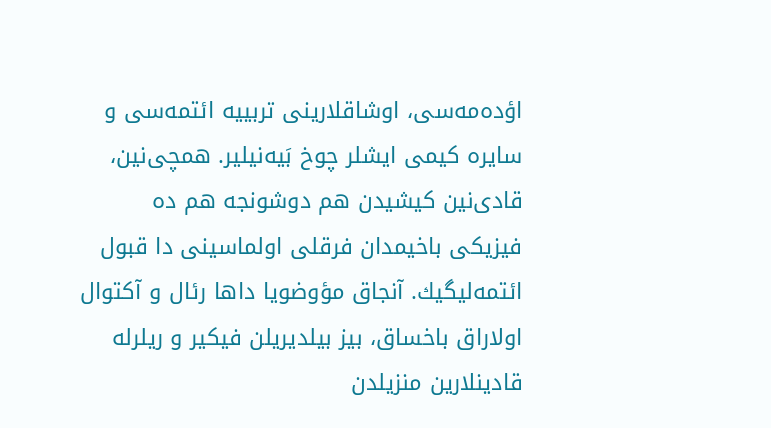اؤده‌مه‌سی، اوشاقلارینی تربییه ائتمه‌سی و سایره كیمی ایشلر چوخ بَیه‌نیلیر. همچی‌نین، قادی‌نین كیشیدن هم دوشونجه هم ده فیزیكی باخیمدان فرقلی اولماسینی دا قبول ائتمه‌لیگیك. آنجاق مؤوضویا داها رئال و آكتوال اولاراق باخساق، بیز بیلدیریلن فیكیر و ریلرله قادینلارین منزیلدن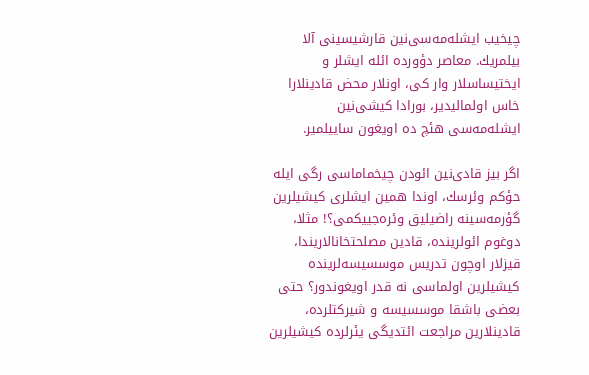چیخیب ایشله‌مه‌سی‌نین قارشیسینی آلا بیلمریك. معاصر دؤورده ائله ایشلر و ایختیساسلار وار كی، اونلار محض قادینلارا خاس اولمالیدیر، بورادا كیشی‌نین ایشله‌مه‌سی هئچ ده اویغون ساییلمیر.

اگر بیز قادی‌نین ائودن چیخماماسی رگی ایله حؤكم وئرسك، اوندا همین ایشلری كیشیلرین گؤرمه‌سینه راضیلیق وئره‌جییكمی؟! مثلا، دوغوم ائولرینده، قادین مصلحتخانالاریندا، قیزلار اوچون تدریس موسسیسه‌لرینده كیشیلرین اولماسی نه قدر اویغوندور؟ حتی بعضی باشقا موسسیسه و شیركتلرده، قادینلارین مراجعت ائتدیگی یئرلرده كیشیلرین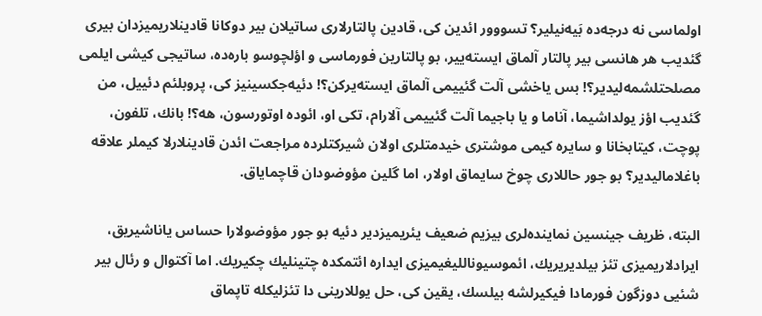اولماسی نه درجه‌ده بَیه‌نیلیر؟ تسووور ائدین كی، قادین پالتارلاری ساتیلان بیر دوكانا قادینلاریمیزدان بیری گئدیب هر هانسی بیر پالتار آلماق ایسته‌ییر، بو پالتارین فورماسی و اؤلچوسو باره‌ده، ساتیجی كیشی ایلمی مصلحتلشمه‌لیدیر؟! بس یاخشی آلت گئییمی آلماق ایسته‌یركن؟! دئیه‌جكسینیز كی، پروبلئم دئییل، من گئدیب اؤز یولداشیما، آناما و یا باجیما آلت گئییمی آلارام، تكی او، ائوده اوتورسون، هه؟! بانك، تلفون، پوچت، كیتابخانا و سایره كیمی موشتری خیدمتلری اولان شیركتلرده مراجعت ائدن قادینلارلا كیملر علاقه‌ باغلامالیدیر؟ بو جور حاللاری چوخ سایماق اولار، اما گلین مؤوضودان قاچمایاق.

البته‌، ظریف جینسین نماینده‌لری بیزیم ضعیف یئریمیزدیر دئیه بو جور مؤوضولارا حساس یاناشیریق، ایرادلاریمیزی تئز بیلدیریریك، ائموسیوناللیغیمیزی ایداره ائتمكده چتینلیك چكیریك. اما آكتوال و رئال بیر شئیی دوزگون فورمادا فیكیرلشه بیلسك، یقین كی، حل یوللارینی دا تئزلیكله تاپماق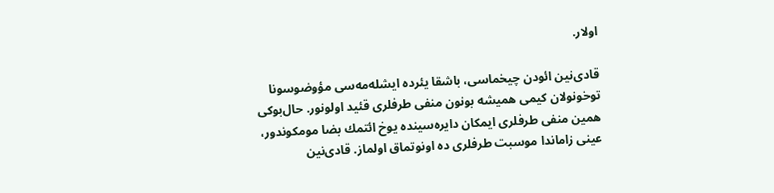اولار.

قادی‌نین ائودن چیخماسی، باشقا یئرده ایشله‌مه‌سی مؤوضوسونا توخونولان كیمی همیشه بونون منفی طرفلری قئید اولونور. حال‌بوكی همین منفی طرفلری ایمكان دایره‌سینده یوخ ائتمك بضا مومكوندور، عینی زاماندا موسبت طرفلری ده اونوتماق اولماز. قادی‌نین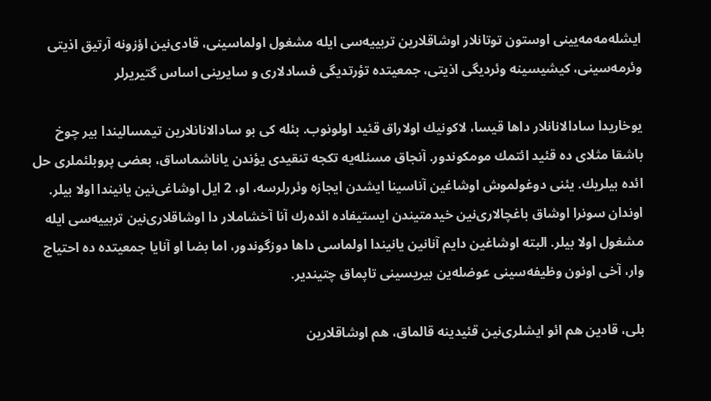ایشله‌مه‌مه‌یینی اوستون توتانلار اوشاقلارین تربییه‌سی ایله مشغول اولماسینی، قادی‌نین اؤزونه آرتیق اذیتی وئرمه‌سینی، كیشیسینه وئردیگی اذیتی، جمعیتده تؤرتدیگی فسادلاری و سایرینی اساس گتیریرلر

یوخاریدا سادالانانلار داها قیسا، لاكونیك اولاراق قئید اولونوب. بئله كی بو سادالانانلارین تیمسالیندا بیر چوخ باشقا مثلای ده قئید ائتمك مومكوندور. آنجاق مسئله‌یه تكجه تنقیدی یؤندن یاناشماساق، بعضی پروبلئملری حل ائده بیلریك. یئنی دوغولموش اوشاغین آناسینا ایشدن ایجازه وئررلرسه، او، 2 ایل اوشاغی‌نین یانیندا اولا بیلر. اوندان سونرا اوشاق باغچالاری‌نین خیدمتیندن ایستیفاده ائده‌رك آنا آخشاملار دا اوشاقلاری‌نین تربییه‌سی ایله مشغول اولا بیلر. البته‌ اوشاغین دایم آنانین یانیندا اولماسی داها دوزگوندور، اما بضا او آنایا جمعیتده ده احتیاج وار، آخی اونون وظیفه‌سینی عوضله‌ین بیریسینی تاپماق چتیندیر.

بلی، قادین هم ائو ایشلری‌نین قئیدینه قالماق، هم اوشاقلارین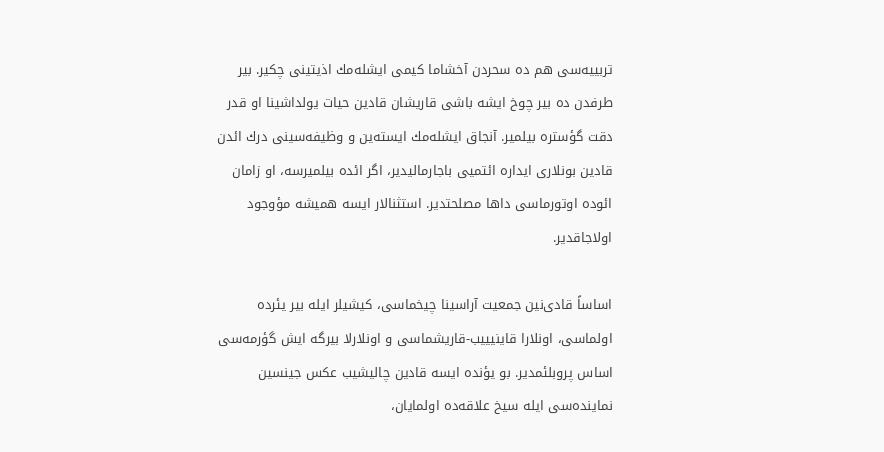تربییه‌سی هم ده سحردن آخشاما كیمی ایشله‌مك اذیتینی چكیر. بیر طرفدن ده بیر چوخ ایشه باشی قاریشان قادین حیات یولداشینا او قدر دقت گؤستره بیلمیر. آنجاق ایشله‌مك ایسته‌ین و وظیفه‌سینی درك ائدن قادین بونلاری ایداره ائتمیی باجارمالیدیر، اگر ائده بیلمیرسه، او زامان ائوده اوتورماسی داها مصلحتدیر. استثنالار ایسه همیشه مؤوجود اولاجاقدیر.

اساساً قادی‌نین جمعیت آراسینا چیخماسی، كیشیلر ایله بیر یئرده اولماسی، اونلارا قاینیییب-قاریشماسی و اونلارلا بیرگه ایش گؤرمه‌سی اساس پروبلئمدیر. بو یؤنده ایسه قادین چالیشیب عكس جینسین نماینده‌سی ایله سیخ علاقه‌ده اولمایان،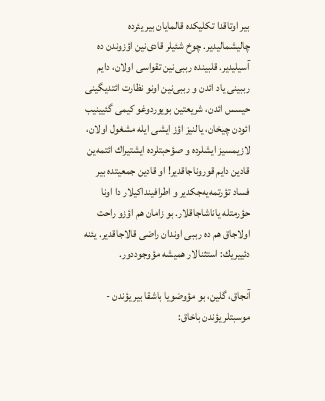بیر اوتاقدا تكلیكده قالمایان بیر یئرده چالیشمالیدیر. چوخ شئیلر قادی‌نین اؤزوندن ده آسیلیدیر. قلبینده رببی‌نین تقواسی اولان، دایم رببینی یاد ائدن و رببی‌نین اونو نظارت ائتدیگینی حیسس ائدن، شریعتین بویوردوغو كیمی گئیینیب ائودن چیخان، یالنیز اؤز ایشی ایله مشغول اولان، لازیمسیز ایشلرده و صؤحبتلرده ایشتیراك ائتمه‌ین قادین دایم قوروناجاقدیر! او قادین جمعیتده بیر فساد تؤرتمه‌یه‌جكدیر و اطرافینداكیلار دا اونا حؤرمتله یاناشاجاقلار. بو زامان هم اؤزو راحت اولاجاق هم ده رببی اوندان راضی قالاجاقدیر. یئنه دئییریك: استثنالار همیشه مؤوجوددور.

آنجاق، گلین، بو مؤوضویا باشقا بیر یؤندن - موسبتلر یؤندن باخاق: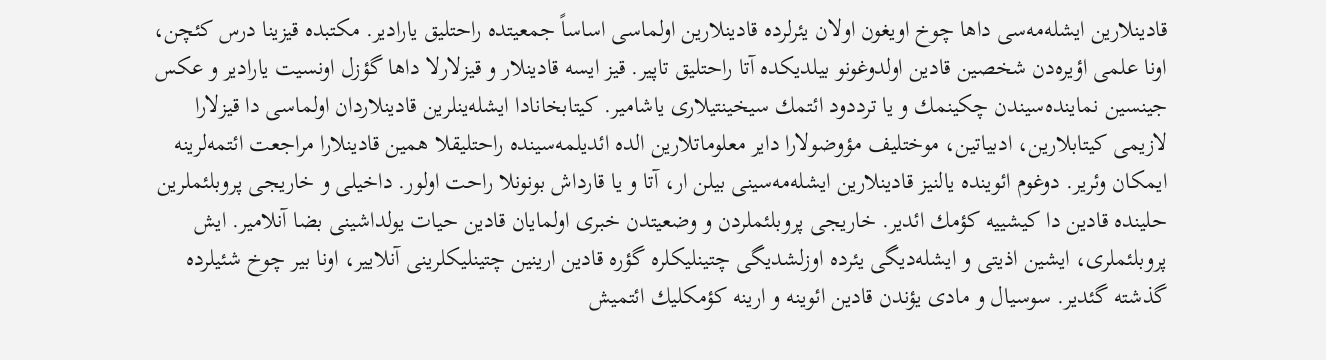قادینلارین ایشله‌مه‌سی داها چوخ اویغون اولان یئرلرده قادینلارین اولماسی اساساً جمعیتده راحتلیق یارادیر. مكتبده قیزینا درس كئچن، اونا علمی اؤیره‌دن شخصین قادین اولدوغونو بیلدیكده آتا راحتلیق تاپیر. قیز ایسه قادینلار و قیزلارلا داها گؤزل اونسیت یارادیر و عكس جینسین نماینده‌سیندن چكینمك و یا ترددود ائتمك سیخینتیلاری یاشامیر. كیتابخانادا ایشله‌ینلرین قادینلاردان اولماسی دا قیزلارا لازیمی كیتابلارین، ادبیاتین، موختلیف مؤوضولارا دایر معلوماتلارین الده ائدیلمه‌سینده راحتلیقلا همین قادینلارا مراجعت ائتمه‌لرینه ایمكان وئریر. دوغوم ائوینده یالنیز قادینلارین ایشله‌مه‌سینی بیلن ار، آتا و یا قارداش بونونلا راحت اولور. داخیلی و خاریجی پروبلئملرین حلینده قادین دا كیشییه كؤمك ائدیر. خاریجی پروبلئملردن و وضعیتدن خبری اولمایان قادین حیات یولداشینی بضا آنلامیر. ایش پروبلئملری، ایشین اذیتی و ایشله‌دیگی یئرده اوزلشدیگی چتینلیكلره گؤره قادین ارینین چتینلیكلرینی آنلاییر، اونا بیر چوخ شئیلرده گذشته گئدیر. سوسیال و مادی یؤندن قادین ائوینه و ارینه كؤمكلیك ائتمیش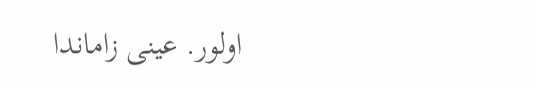اولور. عینی زاماندا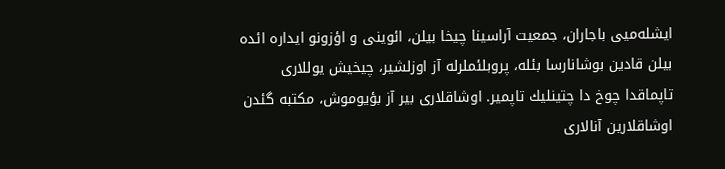ایشله‌میی باجاران، جمعیت آراسینا چیخا بیلن، ائوینی و اؤزونو ایداره ائده بیلن قادین بوشانارسا بئله، پروبلئملرله آز اوزلشیر، چیخیش یوللاری تاپماقدا چوخ دا چتینلیك تاپمیر. اوشاقلاری بیر آز بؤیوموش، مكتبه گئدن اوشاقلارین آنالاری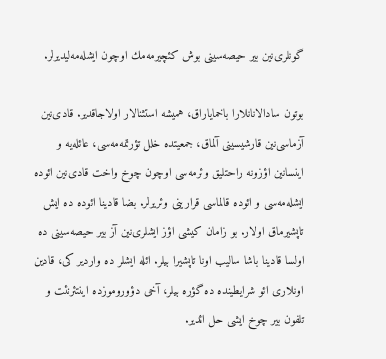گونلری‌نین بیر حیصه‌سینی بوش كئچیرمه‌مك اوچون ایشله‌مه‌لیدیرلر.

بوتون سادالانانلارا باخمایاراق، همیشه استثنالار اولاجاقدیر. قادی‌نین آزماسی‌نین قارشیسینی آلماق، جمعیتده خلل تؤرتمه‌مه‌سی، عائله‌یه و اینسانین اؤزونه راحتلیق وئرمه‌سی اوچون چوخ واخت قادی‌نین ائوده ایشله‌مه‌سی و ائوده قالماسی قرارینی وئریرلر. بضا قادینا ائوده ده ایش تاپشیرماق اولار. بو زامان كیشی اؤز ایشلری‌نین آز بیر حیصه‌سینی ده اولسا قادینا باشا سالیب اونا تاپشیرا بیلر. ائله ایشلر ده واردیر كی، قادین اونلاری ائو شرایطینده ده گؤره بیلر، آخی دؤوروموزده اینتئرنئت و تلفون بیر چوخ ایشی حل ائدیر.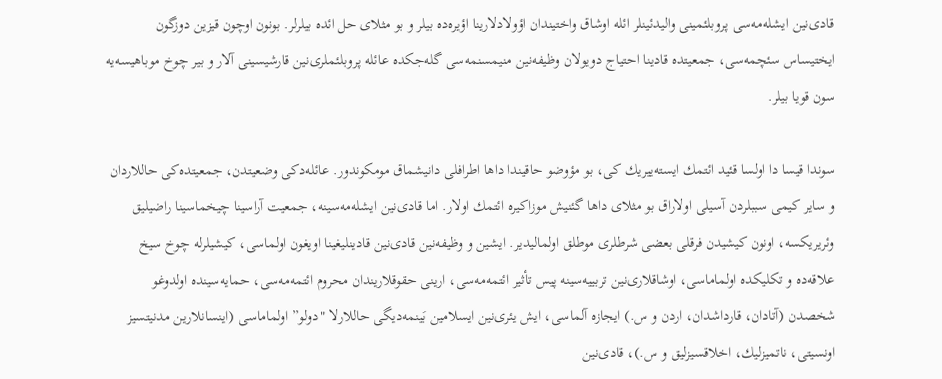قادی‌نین ایشله‌مه‌سی پروبلئمینی والیدئینلر ائله اوشاق واختیندان اؤولادلارینا اؤیره‌ده بیلر و بو مثلای حل ائده بیلرلر. بونون اوچون قیزین دوزگون ایختیساس سئچمه‌سی، جمعیتده قادینا احتیاج دویولان وظیفه‌نین منیمسنمه‌سی گله‌جكده عائله‌ پروبلئملری‌نین قارشیسینی آلار و بیر چوخ موباهیسه‌یه سون قویا بیلر.

سوندا قیسا دا اولسا قئید ائتمك ایسته‌ییریك كی، بو مؤوضو حاقیندا داها اطرافلی دانیشماق مومكوندور. عائله‌دكی وضعیتدن، جمعیتده‌كی حاللاردان و سایر كیمی سببلردن آسیلی اولاراق بو مثلای داها گئنیش موزاكیره ائتمك اولار. اما قادی‌نین ایشله‌مه‌سینه، جمعیت آراسینا چیخماسینا راضیلیق وئریریكسه، اونون كیشیدن فرقلی بعضی شرطلری موطلق اولمالیدیر. ایشین و وظیفه‌نین قادی‌نین قادینلیغینا اویغون اولماسی، كیشیلرله چوخ سیخ علاقه‌ده و تكلیكده اولماماسی، اوشاقلاری‌نین تربییه‌سینه پیس تأثیر ائتمه‌مه‌سی، ارینی حقوقلاریندان محروم ائتمه‌مه‌سی، حمایه‌سینده اولدوغو شخصدن (آتادان، قارداشدان، اردن و س.) ایجازه آلماسی، ایش یئری‌نین ایسلامین بَینمه‌دیگی حاللارلا "دولو” اولماماسی (اینسانلارین مدنیتسیز اونسیتی، ناتمیزلیك، اخلاقسیزلیق و س.)، قادی‌نین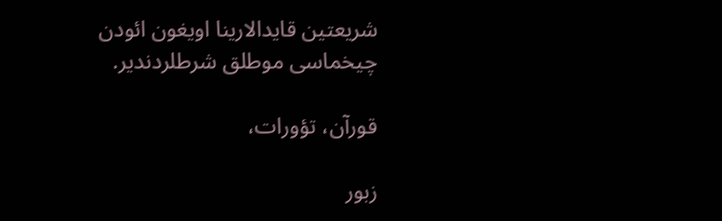شریعتین قایدالارینا اویغون ائودن چیخماسی موطلق شرطلردندیر.

قورآن، تؤورات،

زبور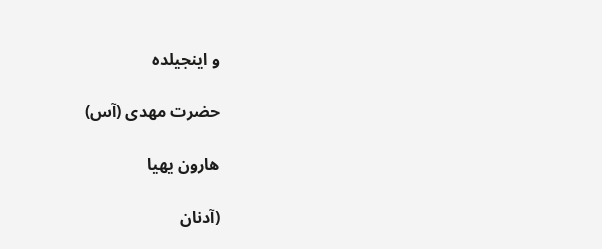و اینجیلده

حضرت مهدی (آس)

هارون یهیا

(آدنان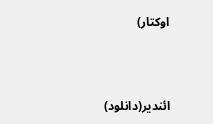اوكتار)



ائندیر(دانلود)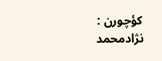كؤچورن : نژادمحمد